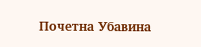Почетна Убавина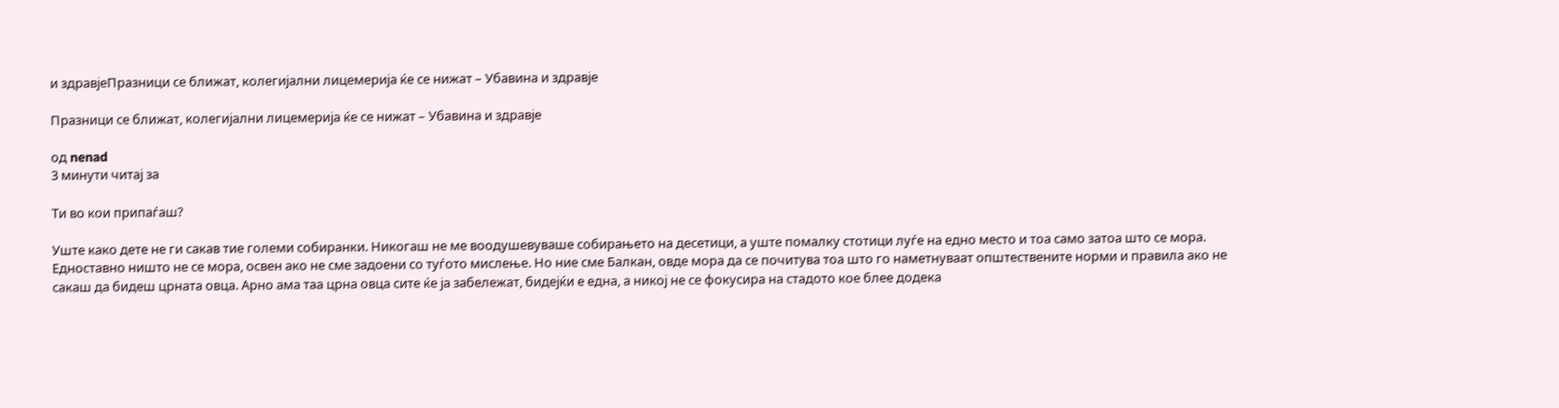и здравјеПразници се ближат, колегијални лицемерија ќе се нижат – Убавина и здравје

Празници се ближат, колегијални лицемерија ќе се нижат – Убавина и здравје

од nenad
3 минути читај за

Ти во кои припаѓаш?

Уште како дете не ги сакав тие големи собиранки. Никогаш не ме воодушевуваше собирањето на десетици, а уште помалку стотици луѓе на едно место и тоа само затоа што се мора. Едноставно ништо не се мора, освен ако не сме задоени со туѓото мислење. Но ние сме Балкан, овде мора да се почитува тоа што го наметнуваат општествените норми и правила ако не сакаш да бидеш црната овца. Арно ама таа црна овца сите ќе ја забележат, бидејќи е една, а никој не се фокусира на стадото кое блее додека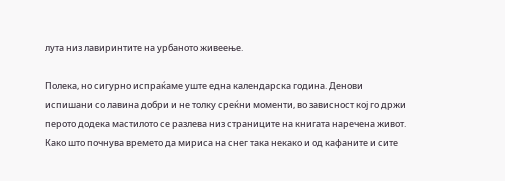лута низ лавиринтите на урбаното живеење.

Полека, но сигурно испраќаме уште една календарска година. Денови испишани со лавина добри и не толку среќни моменти, во зависност кој го држи перото додека мастилото се разлева низ страниците на книгата наречена живот. Како што почнува времето да мириса на снег така некако и од кафаните и сите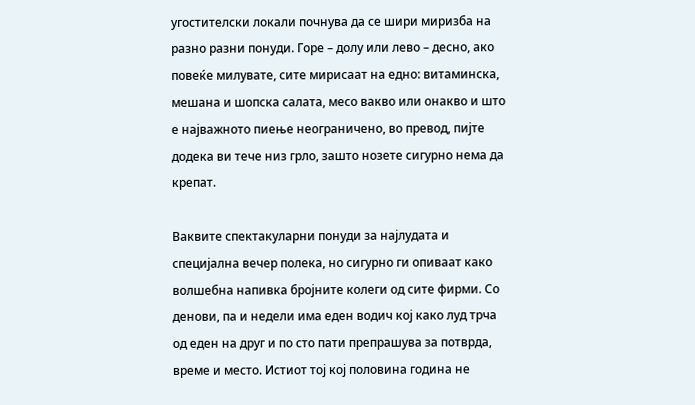угостителски локали почнува да се шири миризба на разно разни понуди. Горе – долу или лево – десно, ако повеќе милувате, сите мирисаат на едно: витаминска, мешана и шопска салата, месо вакво или онакво и што е најважното пиење неограничено, во превод, пијте додека ви тече низ грло, зашто нозете сигурно нема да крепат.

Ваквите спектакуларни понуди за најлудата и специјална вечер полека, но сигурно ги опиваат како волшебна напивка бројните колеги од сите фирми. Со денови, па и недели има еден водич кој како луд трча од еден на друг и по сто пати препрашува за потврда, време и место. Истиот тој кој половина година не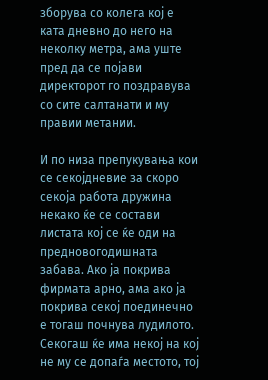зборува со колега кој е ката дневно до него на неколку метра, ама уште пред да се појави директорот го поздравува со сите салтанати и му правии метании.

И по низа препукувања кои се секојдневие за скоро секоја работа дружина некако ќе се состави листата кој се ќе оди на предновогодишната забава. Ако ја покрива фирмата арно, ама ако ја покрива секој поединечно е тогаш почнува лудилото. Секогаш ќе има некој на кој не му се допаѓа местото, тој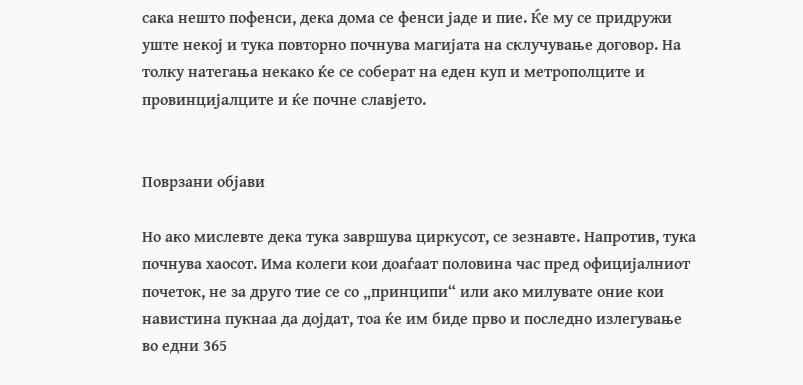сака нешто пофенси, дека дома се фенси јаде и пие. Ќе му се придружи уште некој и тука повторно почнува магијата на склучување договор. На толку натегања некако ќе се соберат на еден куп и метрополците и провинцијалците и ќе почне славјето.


Поврзани објави

Но ако мислевте дека тука завршува циркусот, се зезнавте. Напротив, тука почнува хаосот. Има колеги кои доаѓаат половина час пред официјалниот почеток, не за друго тие се со „принципи“ или ако милувате оние кои навистина пукнаа да дојдат, тоа ќе им биде прво и последно излегување во едни 365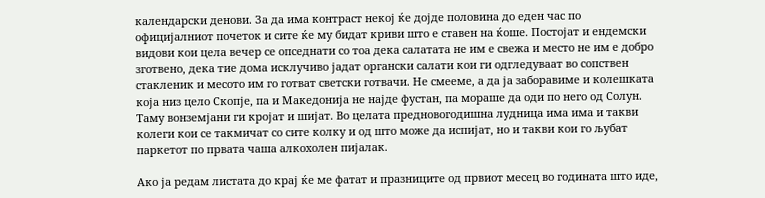календарски денови. За да има контраст некој ќе дојде половина до еден час по официјалниот почеток и сите ќе му бидат криви што е ставен на ќоше. Постојат и ендемски видови кои цела вечер се опседнати со тоа дека салатата не им е свежа и место не им е добро зготвено, дека тие дома исклучиво јадат органски салати кои ги одгледуваат во сопствен стакленик и месото им го готват светски готвачи. Не смееме, а да ја заборавиме и колешката која низ цело Скопје, па и Македонија не најде фустан, па мораше да оди по него од Солун. Таму вонземјани ги кројат и шијат. Во целата предновогодишна лудница има има и такви колеги кои се такмичат со сите колку и од што може да испијат, но и такви кои го љубат паркетот по првата чаша алкохолен пијалак.

Ако ја редам листата до крај ќе ме фатат и празниците од првиот месец во годината што иде,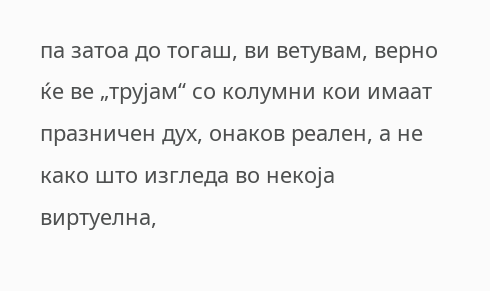па затоа до тогаш, ви ветувам, верно ќе ве „трујам“ со колумни кои имаат празничен дух, онаков реален, а не како што изгледа во некоја виртуелна,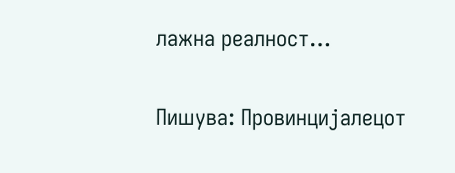лажна реалност…

Пишува: Провинцијалецот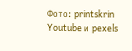Фото: printskrin Youtube и pexels